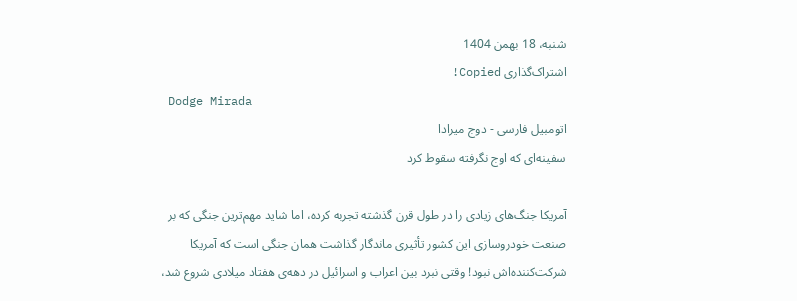شنبه، 18 بهمن 1404
اشتراک‌گذاری Copied!
 Dodge Mirada
اتومبیل فارسی - دوج میرادا
سفینه‌ای که اوج نگرفته سقوط کرد

آمریکا جنگ‌های زیادی را در طول قرن گذشته تجربه کرده، اما شاید مهم‌ترین جنگی که بر صنعت خودروسازی این کشور تأثیری ماندگار گذاشت همان جنگی است که آمریکا شرکت‌کننده‌اش نبود! وقتی نبرد بین اعراب و اسرائیل در دهه‌ی هفتاد میلادی شروع شد،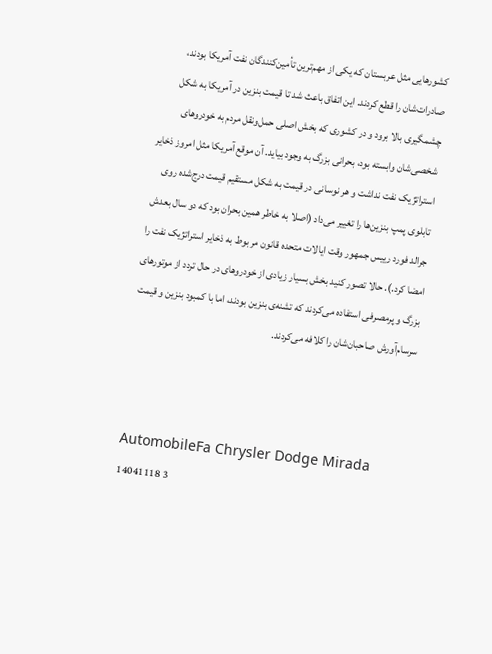کشورهایی مثل عربستان که یکی از مهم‌ترین تأمین‌کنندگان نفت آمریکا بودند، صادرات‌شان را قطع کردند. این اتفاق باعث شد تا قیمت بنزین در آمریکا به شکل چشمگیری بالا برود و در کشوری که بخش اصلی حمل‌ونقل مردم به خودروهای شخصی‌شان وابسته بود، بحرانی بزرگ به وجود بیاید. آن موقع آمریکا مثل امروز ذخایر استراتژیک نفت نداشت و هر نوسانی در قیمت به شکل مستقیم قیمت درج‌شده روی تابلوی پمپ بنزین‌ها را تغییر می‌داد (اصلا به خاطر همین بحران بود که دو سال بعدش جرالد فورد رییس جمهور وقت ایالات متحده قانون مربوط به ذخایر استراتژیک نفت را امضا کرد.). حالا تصور کنید بخش بسیار زیادی از خودروهای در حال تردد از موتورهای بزرگ و پرمصرفی استفاده می‌کردند که تشنه‌ی بنزین بودند، اما با کمبود بنزین و قیمت سرسام‌آورش صاحبان‌شان را کلافه می‌کردند.



AutomobileFa Chrysler Dodge Mirada 14041118 3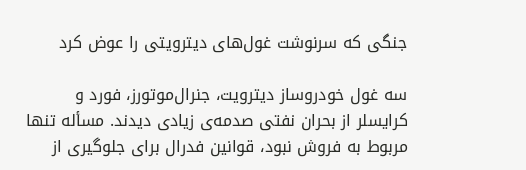جنگی که سرنوشت غول‌های دیترویتی را عوض کرد

سه غول خودروساز دیترویت، جنرال‌موتورز، فورد و کرایسلر از بحران نفتی صدمه‌ی زیادی دیدند. مسأله تنها مربوط به فروش نبود، قوانین فدرال برای جلوگیری از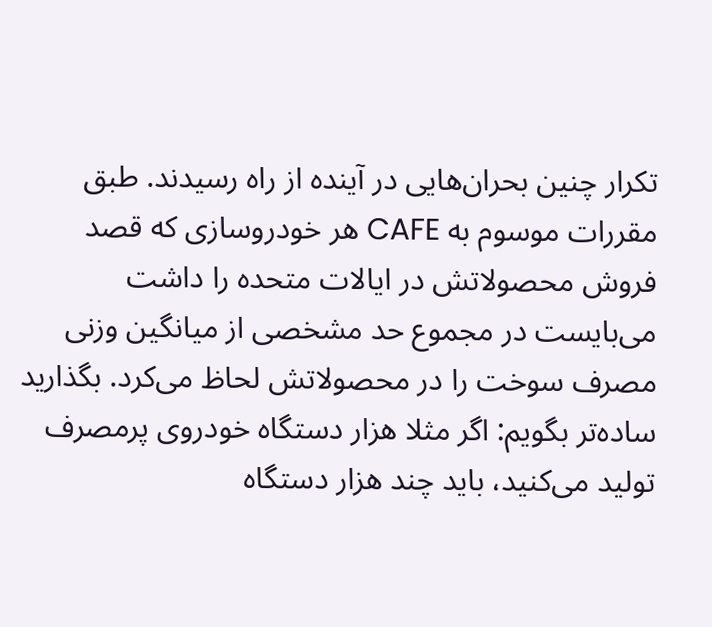تکرار چنین بحران‌هایی در آینده از راه رسیدند. طبق مقررات موسوم به CAFE هر خودروسازی که قصد فروش محصولاتش در ایالات متحده را داشت می‌بایست در مجموع حد مشخصی از میانگین وزنی مصرف سوخت را در محصولاتش لحاظ می‌کرد. بگذارید ساده‌تر بگویم: اگر مثلا هزار دستگاه خودروی پرمصرف تولید می‌کنید، باید چند هزار دستگاه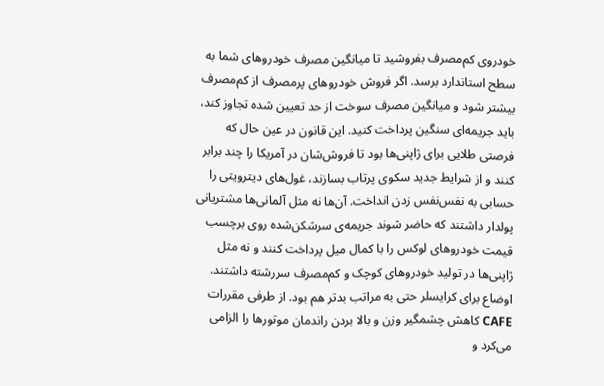خودروی کم‌مصرف بفروشید تا میانگین مصرف خودروهای شما به سطح استاندارد برسد. اگر فروش خودروهای پرمصرف از کم‌مصرف بیشتر شود و میانگین مصرف سوخت از حد تعیین شده تجاوز کند، باید جریمه‌ای سنگین پرداخت کنید. این قانون در عین حال که فرصتی طلایی برای ژاپنی‌ها بود تا فروش‌شان در آمریکا را چند برابر کنند و از شرایط جدید سکوی پرتاب بسازند، غول‌های دیترویتی را حسابی به نفس‌نفس زدن انداخت. آن‌ها نه مثل آلمانی‌ها مشتریانی پولدار داشتند که حاضر شوند جریمه‌ی سرشکن‌شده روی برچسب قیمت خودروهای لوکس را با کمال میل پرداخت کنند و نه مثل ژاپنی‌ها در تولید خودروهای کوچک و کم‌مصرف سررشته داشتند. اوضاع برای کرایسلر حتی به مراتب بدتر هم بود. از طرفی مقررات CAFE کاهش چشمگیر وزن و بالا بردن راندمان موتورها را الزامی می‌کرد و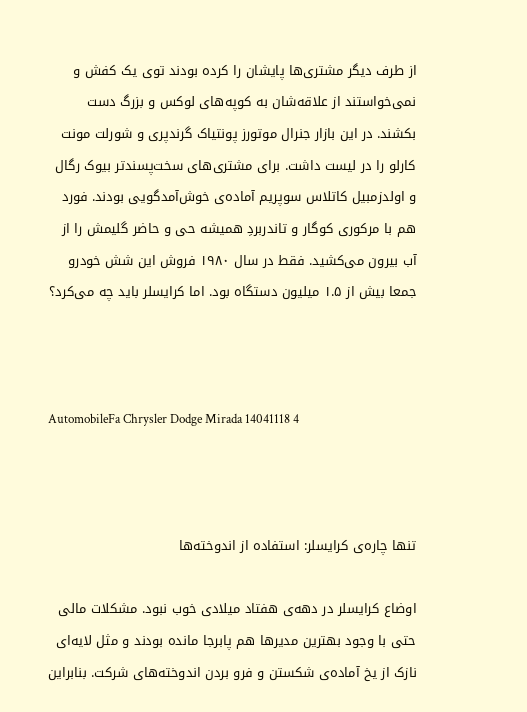از طرف دیگر مشتری‌ها پایشان را کرده بودند توی یک کفش و نمی‌خواستند از علاقه‌شان به کوپه‌های لوکس و بزرگ دست بکشند. در این بازار جنرال موتورز پونتیاک گرندپری و شورلت مونت کارلو را در لیست داشت. برای مشتری‌های سخت‌پسندتر بیوک رگال و اولدزمبیل کاتلاس سوپریم آماده‌ی خوش‌آمدگویی بودند. فورد هم با مرکوری کوگار و تاندربردِ همیشه حی و حاضر گلیمش را از آب بیرون می‌کشید. فقط در سال ۱۹۸۰ فروش این شش خودرو جمعا بیش از ۱.۵ میلیون دستگاه بود. اما کرایسلر باید چه می‌کرد؟



AutomobileFa Chrysler Dodge Mirada 14041118 4



تنها چاره‌ی کرایسلر: استفاده از اندوخته‌ها

اوضاع کرایسلر در دهه‌ی هفتاد میلادی خوب نبود. مشکلات مالی حتی با وجود بهترین مدیرها هم پابرجا مانده بودند و مثل لایه‌ای نازک از یخ آماده‌ی شکستن و فرو بردن اندوخته‌های شرکت. بنابراین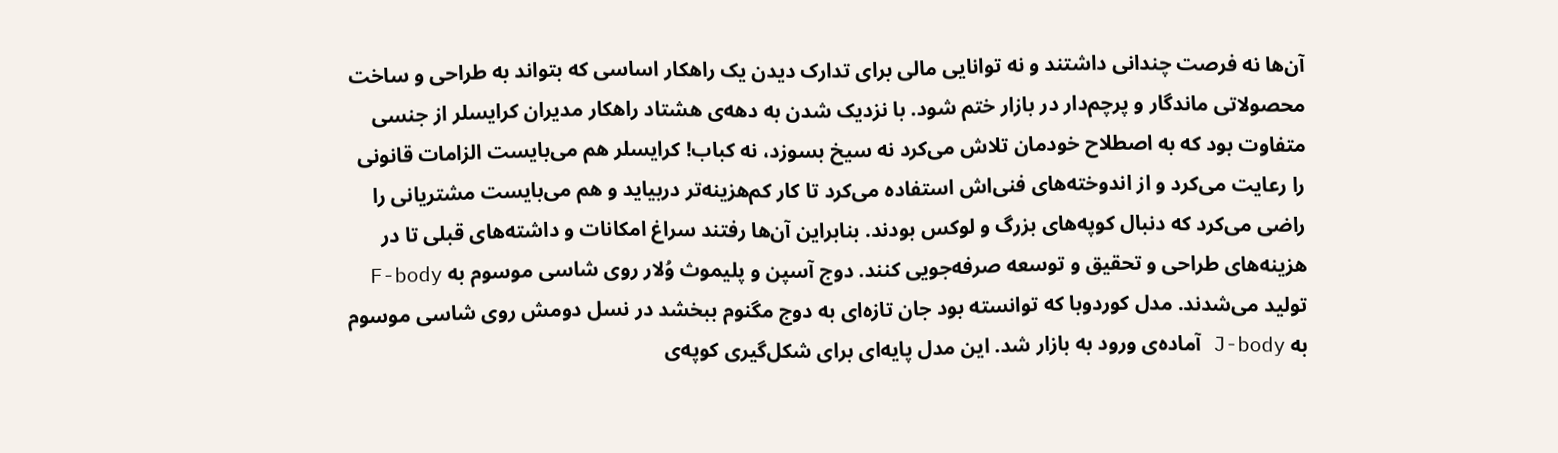آن‌ها نه فرصت چندانی داشتند و نه توانایی مالی برای تدارک دیدن یک راهکار اساسی که بتواند به طراحی و ساخت محصولاتی ماندگار و پرچم‌دار در بازار ختم شود. با نزدیک شدن به دهه‌ی هشتاد راهکار مدیران کرایسلر از جنسی متفاوت بود که به اصطلاح خودمان تلاش می‌کرد نه سیخ بسوزد، نه کباب! کرایسلر هم می‌بایست الزامات قانونی را رعایت می‌کرد و از اندوخته‌های فنی‌اش استفاده می‌کرد تا کار کم‌هزینه‌تر دربیاید و هم می‌بایست مشتریانی را راضی می‌کرد که دنبال کوپه‌های بزرگ و لوکس بودند. بنابراین آن‌‌ها رفتند سراغ امکانات و داشته‌های قبلی تا در هزینه‌ها‌ی طراحی و تحقیق و توسعه صرفه‌جویی کنند. دوج آسپن و پلیموث وُلار روی شاسی موسوم به F-body تولید می‌شدند. مدل کوردوبا که توانسته بود جان تازه‌ای به دوج مگنوم ببخشد در نسل دومش روی شاسی موسوم به J-body آماده‌ی ورود به بازار شد. این مدل پایه‌ای برای شکل‌گیری کوپه‌ی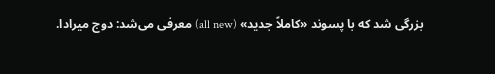بزرگی شد که با پسوند «کاملاً جدید» (all new) معرفی می‌شد: دوج میرادا.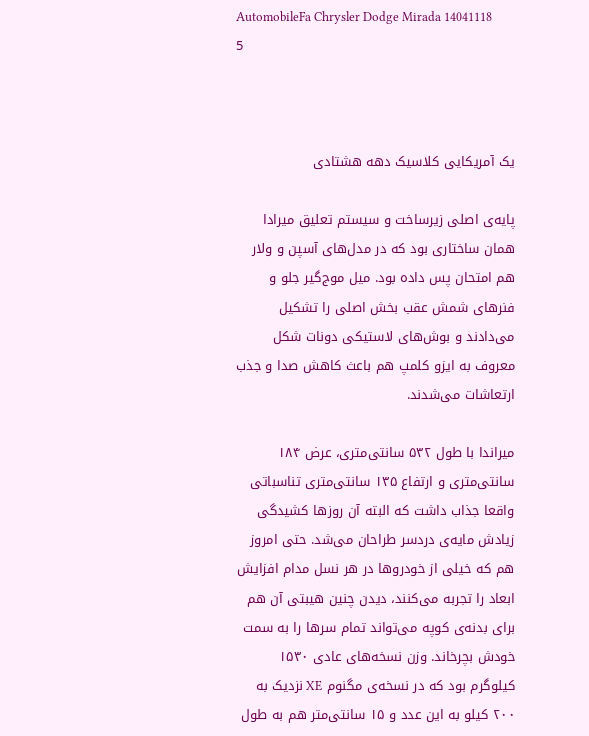AutomobileFa Chrysler Dodge Mirada 14041118 5



یک آمریکایی کلاسیک دهه هشتادی

پایه‌ی اصلی زیرساخت و سیستم تعلیق میرادا همان ساختاری بود که در مدل‌های آسپن و ولار هم امتحان پس داده بود. میل موج‌گیر جلو و فنرهای شمش عقب بخش اصلی را تشکیل می‌دادند و بوش‌های لاستیکی دونات شکل معروف به ایزو کلمپ هم باعث کاهش صدا و جذب ارتعاشات می‌شدند.

میراندا با طول ۵۳۲ سانتی‌متری، عرض ۱۸۴ سانتی‌متری و ارتفاع ۱۳۵ سانتی‌متری تناسباتی واقعا جذاب داشت که البته آن روزها کشیدگی زیادش مایه‌ی دردسر طراحان می‌شد. حتی امروز هم که خیلی از خودروها در هر نسل مدام افزایش ابعاد را تجربه می‌کنند، دیدن چنین هیبتی آن هم برای بدنه‌ی کوپه می‌تواند تمام سرها را به سمت خودش بچرخاند. وزن نسخه‌های عادی ۱۵۳۰ کیلوگرم بود که در نسخه‌ی مگنوم XE نزدیک به ۲۰۰ کیلو به این عدد و ۱۵ سانتی‌متر هم به طول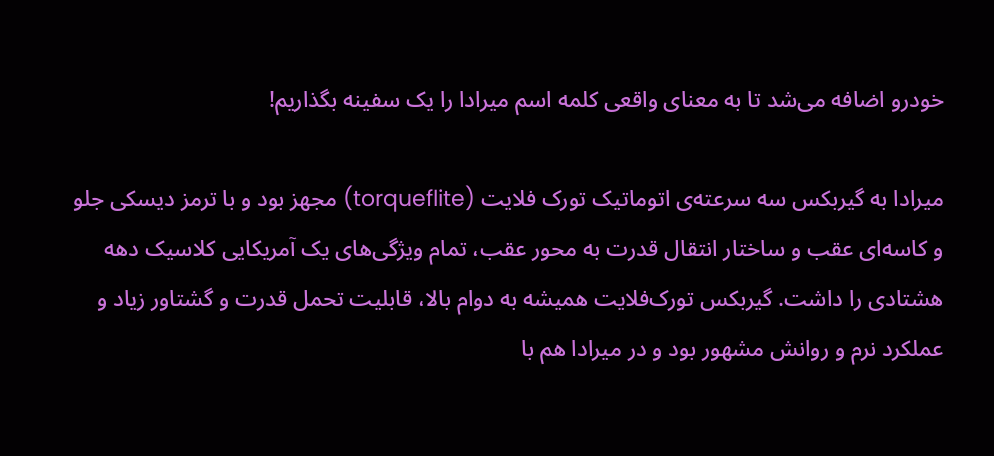خودرو اضافه می‌شد تا به معنای واقعی کلمه اسم میرادا را یک سفینه بگذاریم!

میرادا به گیربکس سه سرعته‌ی اتوماتیک تورک فلایت (torqueflite) مجهز بود و با ترمز دیسکی جلو و کاسه‌ای عقب و ساختار انتقال قدرت به محور عقب، تمام ویژگی‌های یک آمریکایی کلاسیک دهه هشتادی را داشت. گیربکس تورک‌فلایت همیشه به دوام بالا، قابلیت تحمل قدرت و گشتاور زیاد و عملکرد نرم و روانش مشهور بود و در میرادا هم با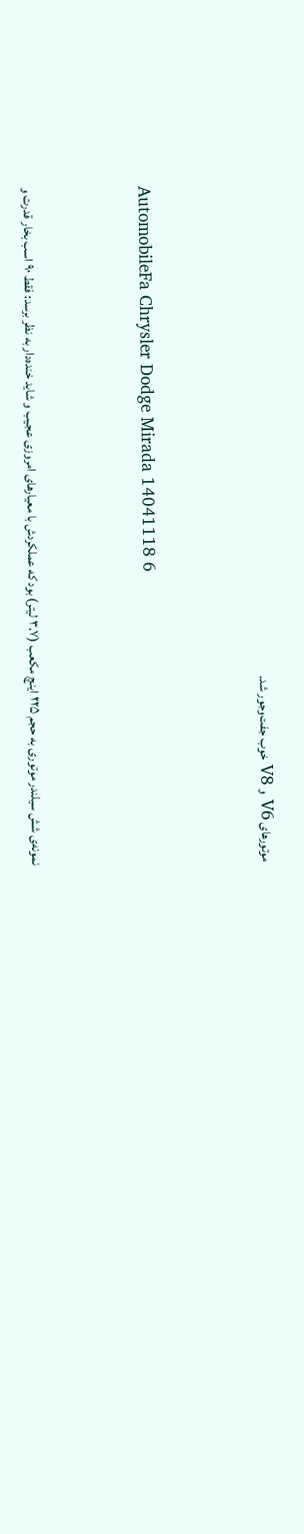موتورهای V6 و V8 خوب جفت‌وجور شد.



AutomobileFa Chrysler Dodge Mirada 14041118 6



نمونه‌ی شش سیلندر موتوری به حجم ۲۲۵ اینچ مکعب (۳.۷ لیتر) بود که عملکردش با معیارهای امروزی عجیب و شاید خنده‌دار به نظر برسد: فقط ۹۰ اسب بخار قدرت و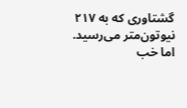گشتاوری که به ۲۱۷ نیوتون‌متر می‌‌رسید. اما خب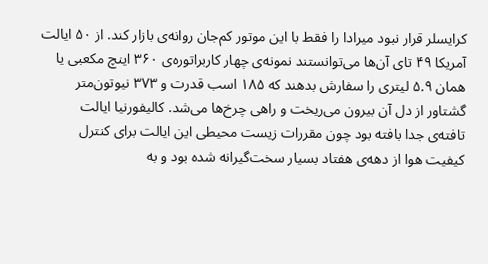کرایسلر قرار نبود میرادا را فقط با این موتور کم‌جان روانه‌ی بازار کند. از ۵۰ ایالت آمریکا ۴۹ تای آن‌ها می‌توانستند نمونه‌ی چهار کاربراتوره‌ی ۳۶۰ اینچ مکعبی یا همان ۵.۹ لیتری را سفارش بدهند که ۱۸۵ اسب قدرت و ۳۷۳ نیوتون‌متر گشتاور از دل آن بیرون می‌ریخت و راهی چرخ‌ها می‌شد. کالیفورنیا ایالت تافته‌ی جدا بافته بود چون مقررات زیست محیطی این ایالت برای کنترل کیفیت هوا از دهه‌ی هفتاد بسیار سخت‌گیرانه شده بود و به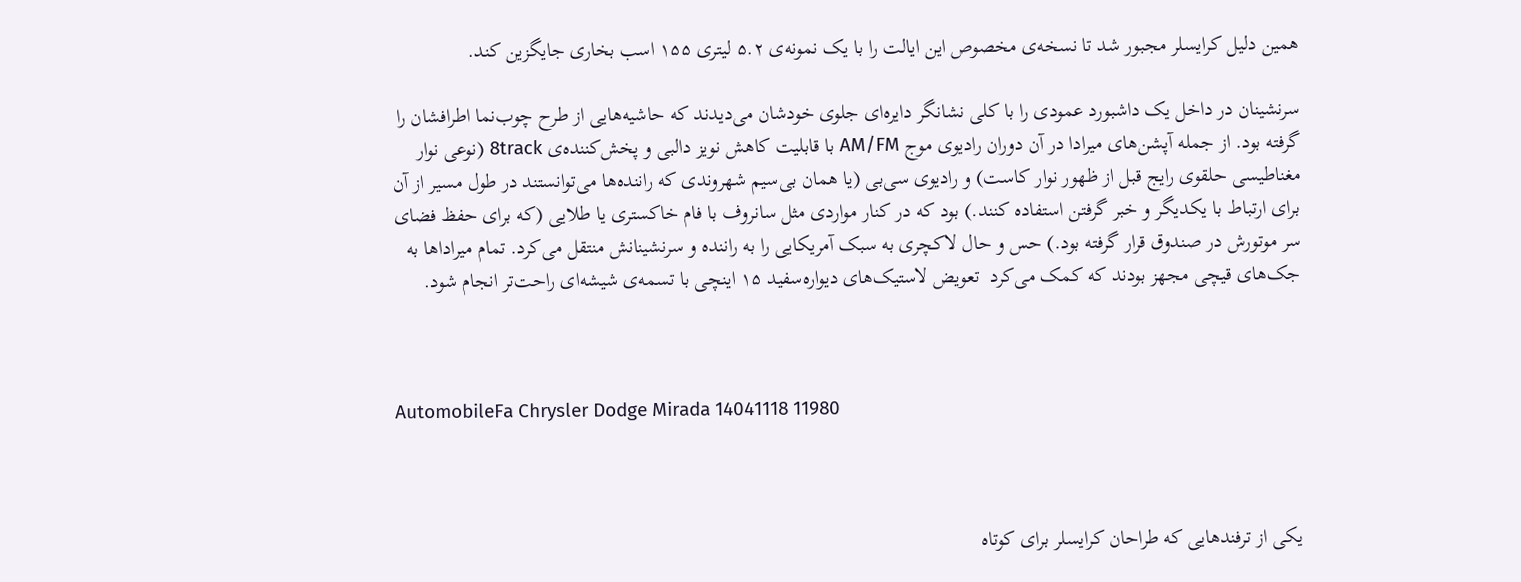همین دلیل کرایسلر مجبور شد تا نسخه‌ی مخصوص این ایالت را با یک نمونه‌ی ۵.۲ لیتری ۱۵۵ اسب بخاری جایگزین کند.

سرنشینان در داخل یک داشبورد عمودی را با کلی نشانگر دایره‌ای جلوی خودشان می‌دیدند که حاشیه‌هایی از طرح چوب‌نما اطرافشان را گرفته بود. از جمله آپشن‌های میرادا در آن دوران رادیوی موج AM/FM با قابلیت کاهش نویز دالبی و پخش‌کننده‌ی 8track (نوعی نوار مغناطیسی حلقوی رایج قبل از ظهور نوار کاست) و رادیوی سی‌بی (یا همان بی‌سیم شهروندی که راننده‌ها می‌توانستند در طول مسیر از آن برای ارتباط با یکدیگر و خبر گرفتن استفاده کنند.) بود که در کنار مواردی مثل سانروف با فام خاکستری یا طلایی (که برای حفظ فضای سر موتورش در صندوق قرار گرفته بود.) حس و حال لاکچری به سبک آمریکایی را به راننده و سرنشینانش منتقل می‌کرد. تمام میراداها به جک‌های قیچی مجهز بودند که کمک می‌کرد  تعویض لاستیک‌های دیواره‌سفید ۱۵ اینچی با تسمه‌ی شیشه‌ای راحت‌تر انجام شود.



AutomobileFa Chrysler Dodge Mirada 14041118 11980



یکی از ترفندهایی که طراحان کرایسلر برای کوتاه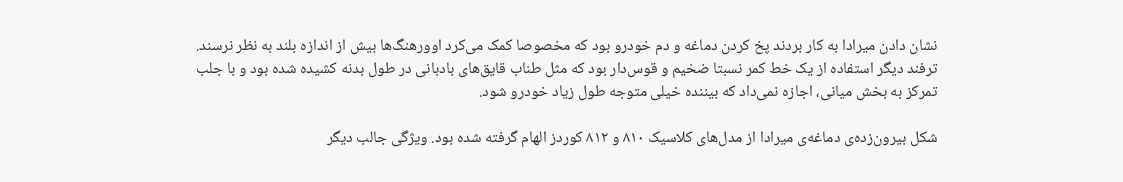نشان دادن میرادا به کار بردند پخ کردن دماغه و دم خودرو بود که مخصوصا کمک می‌کرد اوورهنگ‌ها بیش از اندازه بلند به نظر نرسند. ترفند دیگر استفاده از یک خط کمر نسبتا ضخیم و قوس‌دار بود که مثل طناب قایق‌های بادبانی در طول بدنه کشیده شده بود و با جلب تمرکز به بخش میانی، اجازه نمی‌داد که بیننده خیلی متوجه طول زیاد خودرو شود.

شکل بیرون‌زده‌ی دماغه‌ی میرادا از مدل‌های کلاسیک ۸۱۰ و ۸۱۲ کوردز الهام گرفته شده بود. ویژگی جالب دیگر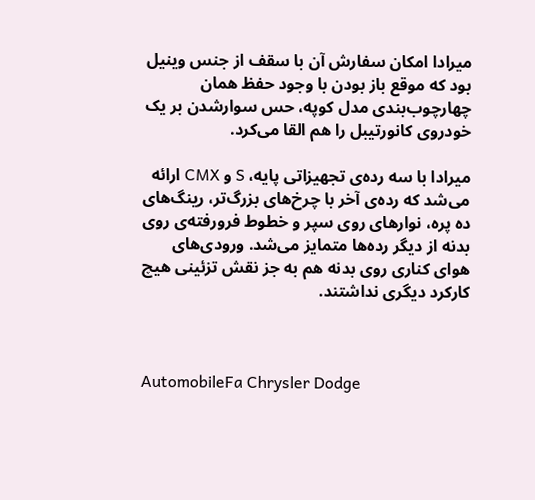میرادا امکان سفارش آن با سقف از جنس وینیل بود که موقع باز بودن با وجود حفظ همان چهارچوب‌بندی مدل کوپه، حس سوارشدن بر یک خودروی کانورتیبل را هم القا می‌کرد.

میرادا با سه رده‌ی تجهیزاتی پایه، S و CMX ارائه می‌شد که رده‌ی آخر با چرخ‌های بزرگ‌تر، رینگ‌های ده پره، نوارهای روی سپر و خطوط فرورفته‌ی روی بدنه از دیگر رده‌ها متمایز می‌شد. ورودی‌های هوای کناری روی بدنه هم به جز نقش تزئینی هیچ کارکرد دیگری نداشتند.



AutomobileFa Chrysler Dodge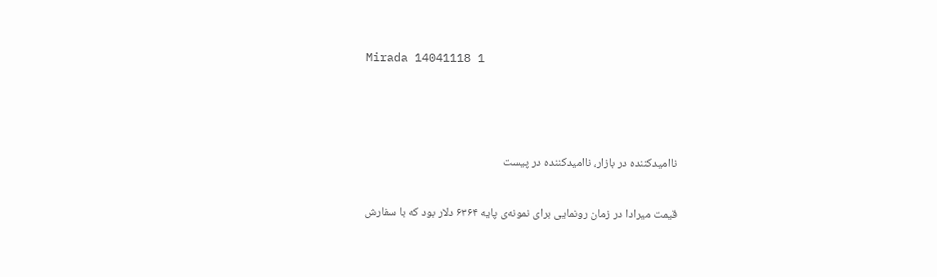Mirada 14041118 1



ناامیدکننده در بازار، ناامیدکننده در پیست

قیمت میرادا در زمان رونمایی برای نمونه‌ی پایه ۶۳۶۴ دلار بود که با سفارش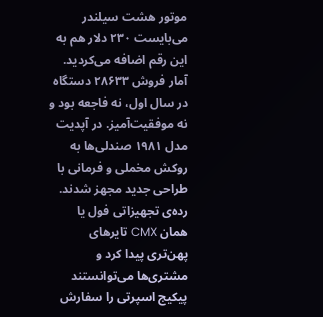موتور هشت سیلندر می‌بایست ۲۳۰ دلار هم به این رقم اضافه می‌کردید. آمار فروش ۲۸۶۳۳ دستگاه در سال اول، نه فاجعه بود و نه موفقیت‌آمیز. در آپدیت مدل ۱۹۸۱ صندلی‌ها به روکش مخملی و فرمانی با طراحی جدید مجهز شدند. رده‌ی تجهیزاتی فول یا همان CMX تایرهای پهن‌تری پیدا کرد و مشتری‌ها می‌توانستند پیکیج اسپرتی را سفارش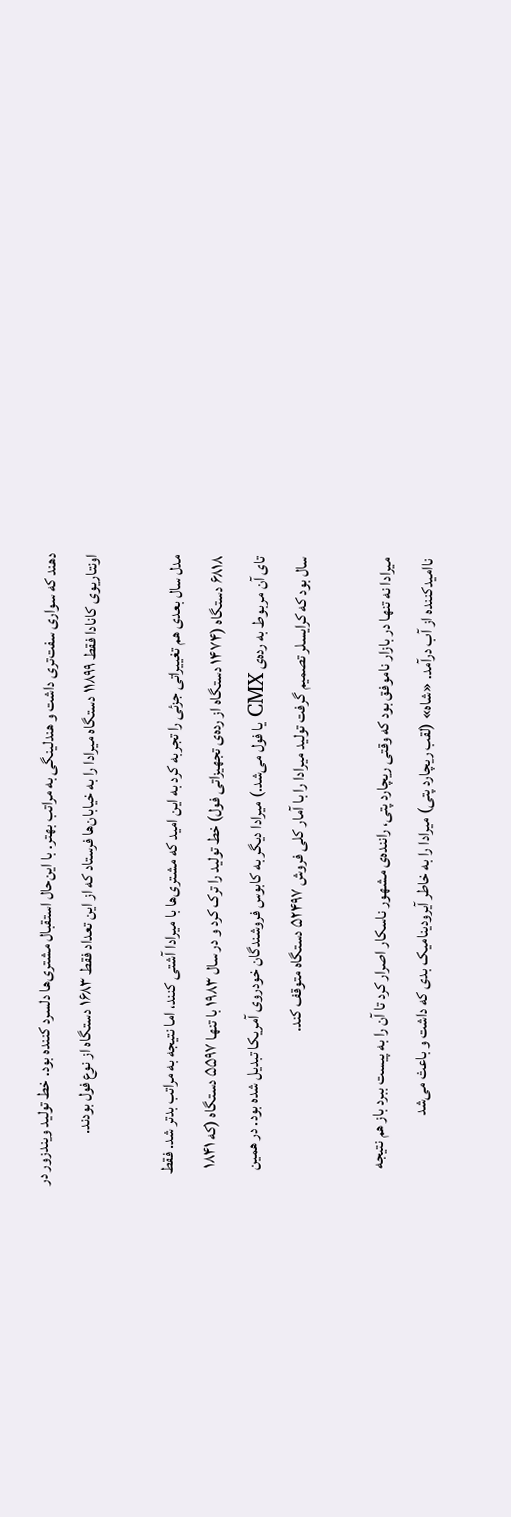دهند که سواری سفت‌تری داشت و هندلینگی به مراتب بهتر. با این‌حال استقبال مشتری‌ها دلسرد کننده بود. خط تولید ویندزور در اونتاریوی کانادا فقط ۱۱۸۹۹ دستگاه میرادا را به خیابان‌ها فرستاد که از این تعداد فقط ۱۶۸۳ دستگاه از نوع فول بودند.

مدل سال بعدی هم تغییراتی جزئی را تجربه کرد به این امید که مشتری‌ها با میرادا آشتی کنند، اما نتیجه به مراتب بدتر شد. فقط ۶۸۱۸ دستگاه (۱۴۷۴ دستگاه از رده‌ی تجهیزاتی فول) خط تولید را ترک کرد و در سال ۱۹۸۳ با تنها ۵۵۹۷ دستگاه (که ۱۸۴۱ تای آن مربوط به رده‌ی CMX یا فول می‌شد.) میرادا دیگر به کابوس فروشندگان خودروی آمریکا تبدیل شده بود. در همین سال بود که کرایسلر تصمیم گرفت تولید میرادا را با آمار کلی فروش ۵۲۴۹۷ دستگاه متوقف کند.

میرادا نه تنها در بازار ناموفق بود که وقتی ریچارد پتی، راننده‌ی مشهور ناسکار اصرار کرد تا آن را به پیست ببرد باز هم نتیجه ناامیدکننده از آب درآمد. «شاه» (لقب ریچارد پتی) میرادا را به خاطر آیرودینامیک بدی که داشت و باعث می‌شد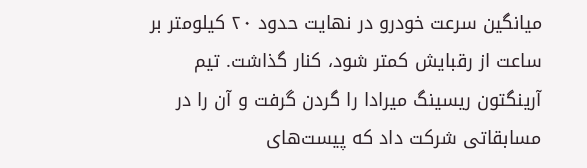میانگین سرعت خودرو در نهایت حدود ۲۰ کیلومتر بر ساعت از رقبایش کمتر شود، کنار گذاشت. تیم آرینگتون ریسینگ میرادا را گردن گرفت و آن را در مسابقاتی شرکت داد که پیست‌های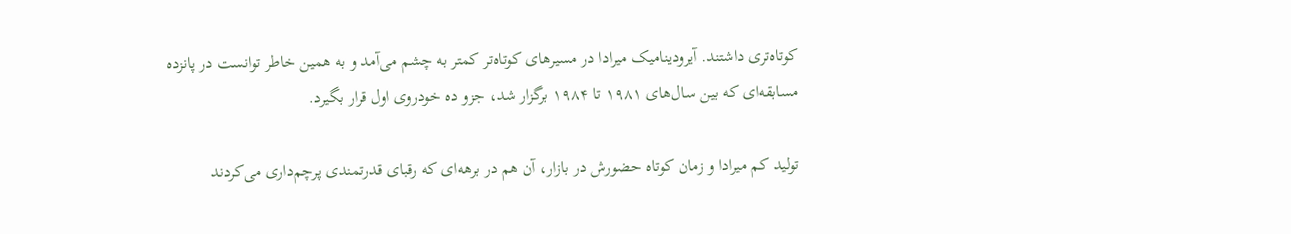کوتاه‌تری داشتند. آیرودینامیک میرادا در مسیرهای کوتاه‌تر کمتر به چشم می‌آمد و به همین خاطر توانست در پانزده مسابقه‌ای که بین سال‌های ۱۹۸۱ تا ۱۹۸۴ برگزار شد، جزو ده خودروی اول قرار بگیرد.

تولید کم میرادا و زمان کوتاه حضورش در بازار، آن هم در برهه‌ای که رقبای قدرتمندی پرچم‌داری می‌کردند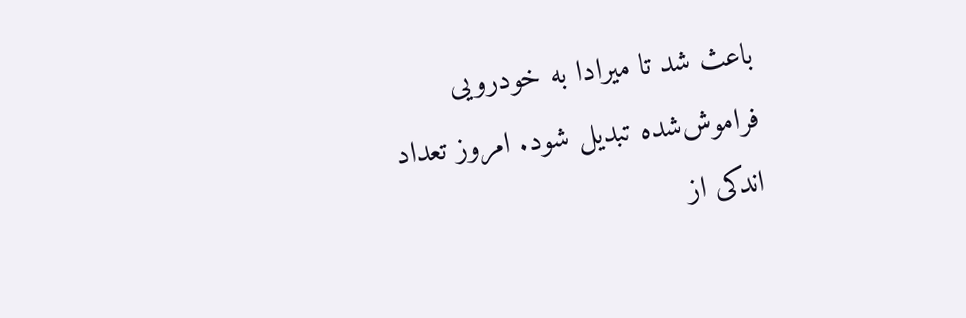باعث شد تا میرادا به خودرویی فراموش‌شده تبدیل شود. امروز تعداد اندکی از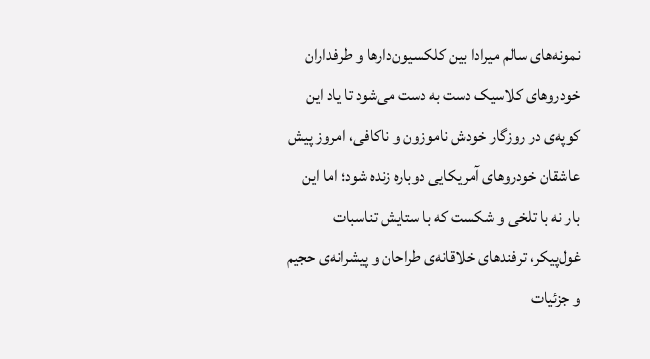نمونه‌های سالم میرادا بین کلکسیون‌دارها و طرفداران خودروهای کلاسیک دست به دست می‌شود تا یاد این کوپه‌ی در روزگار خودش ناموزون و ناکافی، امروز پیش عاشقان خودروهای آمریکایی دوباره زنده شود؛ اما این بار نه با تلخی و شکست که با ستایش تناسبات غول‌پیکر، ترفندهای خلاقانه‌ی طراحان و پیشرانه‌ی حجیم و جزئیات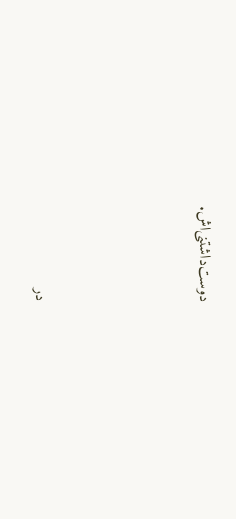دوست‌داشتنی‌اش.




در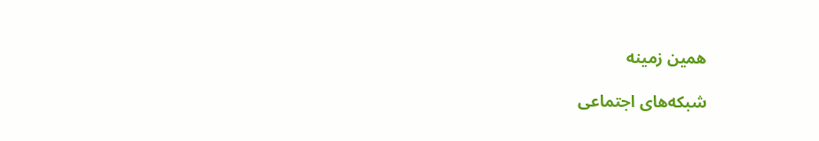همین زمینه

شبکه‌های اجتماعی